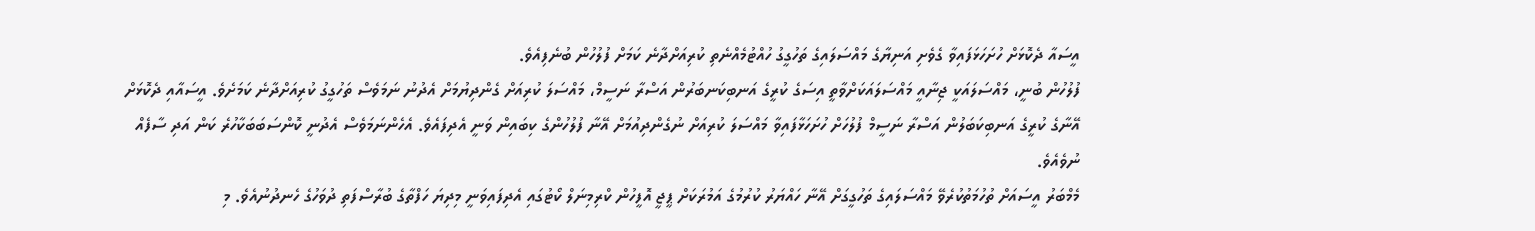އީސައާ ދެކޮޅަށް ހުށަހަޅަފައިވާ ގެވެށި އަނިޔާގެ މައްސަލައިގެ ތަހުގީގު ހުއްޓުމެއްނެތި ކުރިއަށްދާނެ ކަމަށް ފުލުހުން ބުނެފިއެވެ.
ފުލުހުން ބުނީ، މައްސަލައަކީ ޖިނާއީ މައްސަލައަކަށްވާތީ އިސަގެ ކުރީގެ އަނބިކަނބަރުން އަސްރާ ނަސީމް، މައްސަލަ ކުރިއަށް ގެންދިޔުމަށް އެދުނު ނަމަވެސް ތަހުގީގު ކުރިއަށްދާނެ ކަމަށެވެ. އީސައާއި ދެކޮޅަށް އޭނާގެ ކުރީގެ އަނބިކަބަލުން އަސްރާ ނަސީމް ފުލުހަށް ހުށަހަޅާފައިވާ މައްސަލަ ކުރިއަށް ނުގެންދިއުމަށް އޭނާ ފުލުހުންގެ ކިބައިން ވަނީ އެދިފައެވެ. އެހެންނަމަވެސް އެދުނީ ކޮންސަބަބަކާހުރެ ކަން އަދި ސާފެއް ނުވެއެވެ.
މެމްބަރު އީސައަށް ތުހުމަތުކުރެވޭ މައްސަލައިގެ ތަހުގީގަށް އޭނާ ހައްޔަރު ކުރުމުގެ އަމުރަކަށް ޕީޖީ އޮފީހުން ކްރިމިނަލް ކޯޓުގައި އެދިފައިވަނީ މިދިޔަ ހަފްތާގެ ބުރާސްފަތި ދުވަހުގެ ހެނދުނުއެވެ. މި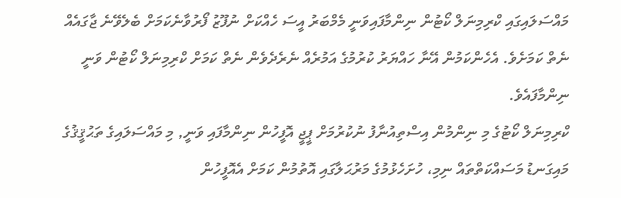މައްސަލައިގައި ކްރިމިނަލް ކޯޓުން ނިންމާފައިވަނީ މެމްބަރު އީސަ ހެއްކަށް ނުފޫޒު ފޯރުވާނެކަމަށް ބެލެވޭނެ ޖާގައެއް ނެތް ކަމަށެވެ. އެހެންކަމުން އޭނާ ހައްޔަރު ކުރުމުގެ އަމުރެއް ނެރެދެވެން ނެތް ކަމަށް ކްރިމިނަލް ކޯޓުން ވަނީ ނިންމާފައެވެ.
ކްރިމިނަލް ކޯޓުގެ މި ނިންމުން އިސްތިއުނާފު ނުކުރުމަށް ޕީޖީ އޮފީހުން ނިންމާފައި ވަނީ, މި މައްސަލައިގެ ތަޙުޤީޤުގެ މައިގަނޑު މަސައްކަތްތައް ނިމި، ހުށަހެޅުމުގެ މަރުޙަލާގައި އޮތުމުން ކަމަށް އެއޮފީހުން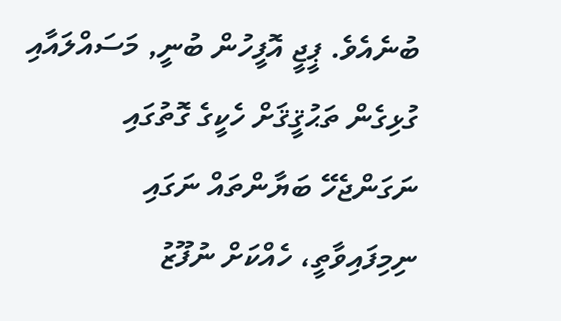ބުނެއެވެ. ޕީޖީ އޮފީހުން ބުނީ, މަސައްލައާއި ގުޅިގެން ތަޙުޤީޤަށް ހެކީގެ ގޮތުގައި ނަގަންޖެހޭ ބަޔާންތައް ނަގައި ނިމިފައިވާތީ، ހެއްކަށް ނުފޫޒު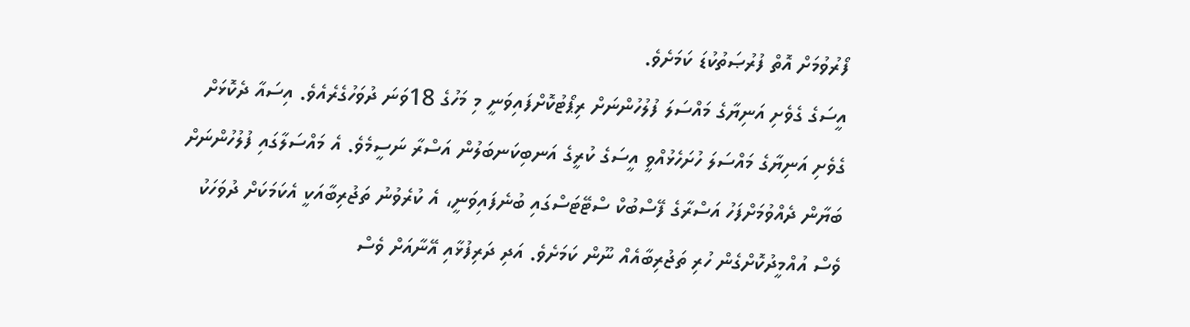ފޯރުވުމަށް އޮތް ފުރުޞަތުކުޑަ ކަމަށެވެ.
އީސަގެ ގެވެށި އަނިޔާގެ މައްސަލަ ފުލުހުންނަށް ރިޕޯޓުކޮށްފައިވަނީ މި މަހުގެ 18ވަނަ ދުވަހުގެރެއެވެ. އިސައާ ދެކޮޅަށް ގެވެށި އަނިޔާގެ މައްސަލަ ހުށަހެޅުއްވީ އީސަގެ ކުރީގެ އަނބިކަނބަލުން އަސްރާ ނަސީމެވެ. އެ މައްސަލާގައި ފުލުހުންނަށް ބަޔާން ދެއްވުމަށްފަހު އަސްރާގެ ފޭސްބުކް ސްޓޭޓަސްގައި ބުނެފައިވަނީ، އެ ކުރެވުނު ތަޖުރިބާއަކީ އެކަމަކަށް ދުވަހަކު ވެސް އުއްމީދުކޮށްގެން ހުރި ތަޖުރިބާއެއް ނޫން ކަމަށެވެ. އަދި ދަރިފުޅާއި އޭނާއަށް ވެސް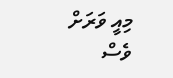މިއީ ވަރަށް ވެސް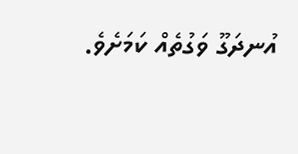އުނދަގޫ ވަގުތެއް ކަމަށެވެ.